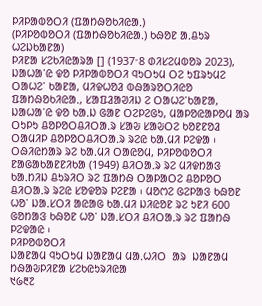ᱞᱤᱞᱟᱵᱚᱛᱤ (ᱯᱟᱴᱷᱚᱠᱤᱭᱟᱹ)
(ᱞᱤᱞᱚᱵᱚᱛᱤ (ᱯᱟᱴᱷᱚᱠᱤᱭᱟᱹ) ᱠᱷᱚᱱ ᱟᱹᱪᱩᱨ ᱦᱮᱡᱠᱟᱱᱟ)
ᱞᱤᱱᱟ ᱥᱮᱠᱤᱭᱟᱨᱟ [] (1937ᱼ8 ᱰᱤᱥᱮᱢᱵᱚᱨ 2023), ᱡᱟᱦᱟᱸᱭ ᱫᱚ ᱞᱤᱞᱟᱵᱚᱛᱤ ᱧᱩᱛᱩᱢ ᱛᱮ ᱩᱯᱨᱩᱢᱮ ᱛᱟᱦᱮᱸ ᱠᱟᱱᱟ, ᱢᱤᱫᱦᱚᱲ ᱵᱷᱟᱨᱚᱛᱤᱭᱚ ᱯᱟᱴᱷᱚᱠᱤᱭᱟᱹ, ᱥᱟᱯᱲᱟᱣᱤᱡ ᱮ ᱛᱟᱦᱮᱸᱠᱟᱱᱟ, ᱡᱟᱦᱟᱸᱭ ᱫᱚ ᱠᱟᱹᱡ ᱜᱟᱱ ᱛᱮᱞᱮᱜᱩ, ᱢᱟᱞᱚᱭᱟᱞᱚᱢ ᱟᱨ ᱛᱩᱞᱩ ᱪᱚᱞᱚᱛᱪᱤᱛᱟᱹᱨ ᱥᱟᱶ ᱥᱟᱶᱛᱮ ᱠᱚᱱᱱᱚᱲ ᱛᱟᱢᱤᱞ ᱪᱚᱞᱚᱛᱪᱤᱛᱟᱹᱨ ᱨᱮᱭ ᱠᱟᱹᱢᱤ ᱞᱮᱫᱟ ᱾ ᱛᱷᱤᱭᱴᱟᱨ ᱨᱮ ᱠᱟᱹᱢᱤ ᱛᱟᱭᱚᱢ, ᱞᱤᱞᱚᱵᱚᱛᱤ ᱱᱟᱜᱟᱠᱟᱱᱱᱤᱠᱟ (1949) ᱪᱤᱛᱟᱹᱨ ᱨᱮ ᱢᱤᱫᱴᱟᱝ ᱠᱟᱹᱴᱤᱡ ᱪᱩᱨᱤᱛ ᱨᱮ ᱯᱟᱴᱷ ᱛᱟᱞᱟᱛᱮ ᱪᱚᱞᱚᱛ ᱪᱤᱛᱟᱹᱨ ᱨᱮᱭ ᱥᱚᱫᱚᱨ ᱞᱮᱱᱟ ᱾ ᱢᱚᱬᱮ ᱜᱮᱞᱟᱝ ᱠᱷᱚᱱ ᱦᱚᱸ ᱡᱟᱹᱥᱛᱤ ᱟᱭᱟᱜ ᱠᱟᱹᱢᱤ ᱡᱤᱭᱚᱱ ᱨᱮ ᱩᱱᱤ 600 ᱜᱚᱴᱟᱝ ᱠᱷᱚᱱ ᱦᱚᱸ ᱡᱟᱹᱥᱛᱤ ᱪᱤᱛᱟᱹᱨ ᱨᱮ ᱯᱟᱴᱷ ᱞᱮᱫᱟᱭ ᱾
ᱞᱤᱞᱚᱵᱚᱛᱤ
ᱡᱟᱱᱟᱢ ᱧᱩᱛᱩᱢ ᱡᱟᱱᱟᱢ ᱢᱟᱹᱦᱤᱛ  ᱟᱨ  ᱡᱟᱱᱟᱢ ᱴᱷᱟᱶᱞᱤᱱᱟ ᱥᱮᱠᱭᱩᱨᱤᱭᱟ
᱑᱙᱓᱗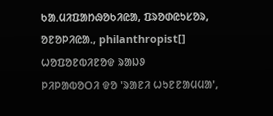ᱠᱟᱹᱢᱤᱯᱟᱴᱷᱚᱠᱤᱭᱟ, ᱯᱨᱚᱰᱭᱩᱥᱚᱨ, ᱚᱱᱚᱞᱤᱭᱟᱹ, philanthropist[]
ᱦᱚᱯᱚᱱᱵᱤᱱᱚᱫ ᱨᱟᱡᱽ
ᱞᱤᱞᱟᱵᱚᱛᱤ ᱫᱚ 'ᱨᱟᱱᱤ ᱦᱩᱱᱱᱟᱢᱢᱟ',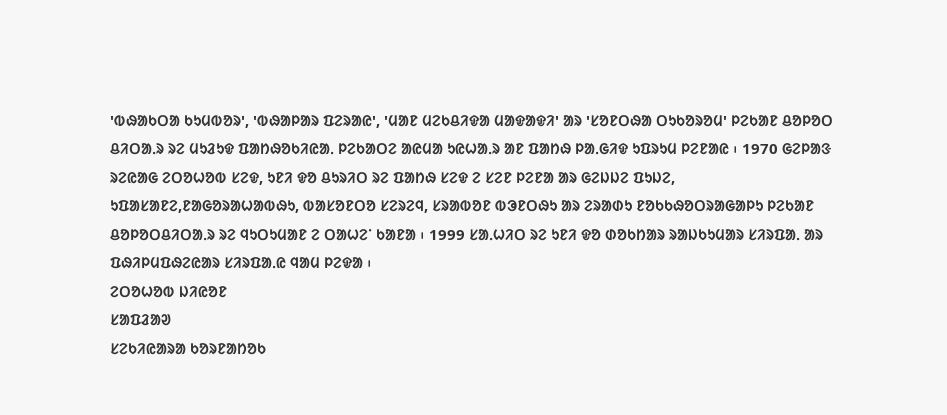'ᱵᱷᱟᱠᱛᱟ ᱠᱩᱢᱵᱚᱨ', 'ᱵᱷᱟᱞᱟᱨ ᱯᱮᱨᱟᱭ', 'ᱢᱟᱱ ᱢᱮᱠᱪᱤᱫᱟ ᱢᱟᱫᱟᱫᱤ' ᱟᱨ 'ᱥᱚᱱᱛᱷᱟ ᱛᱩᱠᱚᱨᱚᱢ' ᱞᱮᱠᱟᱱ ᱪᱚᱞᱚᱛ ᱪᱤᱛᱟᱹᱨ ᱨᱮ ᱢᱩᱲᱩᱫ ᱯᱟᱴᱷᱚᱠᱤᱭᱟᱹ ᱞᱮᱠᱟᱛᱮ ᱟᱭᱢᱟ ᱩᱭᱦᱟᱹᱨ ᱟᱱ ᱯᱟᱴᱷ ᱞᱟᱹᱜᱤᱫ ᱩᱯᱨᱩᱢ ᱞᱮᱱᱟᱭ ᱾ 1970 ᱜᱮᱞᱟᱝ ᱨᱮᱭᱟᱜ ᱮᱛᱚᱦᱚᱵ ᱥᱮᱫ, ᱩᱱᱤ ᱫᱚ ᱪᱩᱨᱤᱛ ᱨᱮ ᱯᱟᱴᱷ ᱥᱮᱫ ᱮ ᱥᱮᱱ ᱞᱮᱱᱟ ᱟᱨ ᱜᱮᱡᱡᱮ ᱯᱩᱡᱮ, ᱩᱯᱟᱥᱟᱱᱮ,ᱱᱟᱜᱚᱨᱟᱦᱟᱵᱷᱩ, ᱵᱟᱥᱚᱱᱛᱚ ᱥᱮᱨᱮᱧ, ᱥᱨᱟᱵᱚᱱ ᱵᱳᱱᱛᱷᱩ ᱟᱨ ᱮᱨᱟᱰᱩ ᱱᱚᱠᱠᱷᱚᱛᱨᱟᱜᱟᱞᱩ ᱞᱮᱠᱟᱱ ᱪᱚᱞᱚᱛᱪᱤᱛᱟᱹᱨ ᱨᱮ ᱧᱩᱛᱩᱢᱟᱱ ᱮ ᱛᱟᱦᱮᱸ ᱠᱟᱱᱟ ᱾ 1999 ᱥᱟᱹᱦᱤᱛ ᱨᱮ ᱩᱱᱤ ᱫᱚ ᱰᱚᱠᱴᱟᱨ ᱨᱟᱡᱠᱩᱢᱟᱨ ᱥᱤᱨᱯᱟᱹ ᱟᱨ ᱯᱷᱤᱞᱢᱯᱷᱮᱭᱟᱨ ᱥᱤᱨᱯᱟᱹᱭ ᱧᱟᱢ ᱞᱮᱫᱟ ᱾
ᱮᱛᱚᱦᱚᱵ ᱡᱤᱭᱚᱱ
ᱥᱟᱯᱲᱟᱣ
ᱥᱮᱠᱤᱭᱟᱨᱟ ᱠᱚᱨᱱᱟᱴᱚᱠ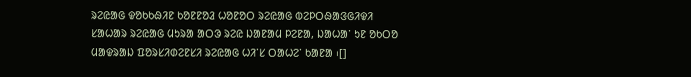ᱨᱮᱭᱟᱜ ᱫᱚᱠᱠᱷᱤᱱ ᱠᱚᱱᱱᱚᱲ ᱦᱚᱱᱚᱛ ᱨᱮᱭᱟᱜ ᱵᱮᱞᱛᱷᱟᱝᱜᱤᱫᱤ ᱥᱟᱦᱟᱨ ᱨᱮᱭᱟᱜ ᱢᱩᱨᱟ ᱟᱛᱳ ᱨᱮᱭ ᱡᱟᱱᱟᱢ ᱞᱮᱱᱟ, ᱡᱟᱦᱟᱸ ᱩᱱ ᱚᱠᱛᱚ ᱢᱟᱫᱨᱟᱡ ᱯᱚᱨᱥᱤᱰᱮᱱᱥᱤ ᱨᱮᱭᱟᱜ ᱦᱤᱸᱥ ᱛᱟᱦᱮᱸ ᱠᱟᱱᱟ ᱾[]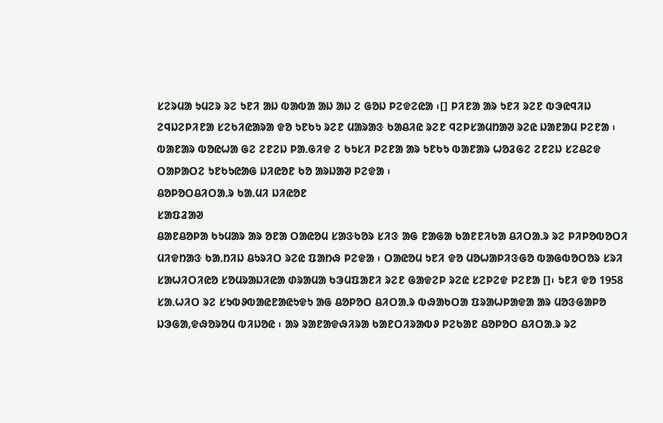ᱥᱮᱨᱢᱟ ᱩᱢᱮᱨ ᱨᱮ ᱩᱱᱤ ᱟᱡ ᱵᱟᱵᱟ ᱟᱡ ᱟᱡ ᱮ ᱜᱚᱡ ᱞᱮᱫᱮᱭᱟ ᱾[] ᱞᱤᱱᱟ ᱟᱨ ᱩᱱᱤ ᱨᱮᱱ ᱵᱳᱭᱧᱤᱡ ᱮᱧᱡᱮᱞᱤᱱᱟ ᱥᱮᱠᱤᱭᱟᱨᱟ ᱫᱚ ᱩᱱᱠᱩ ᱨᱮᱱ ᱢᱟᱨᱟᱝ ᱠᱟᱪᱤᱭ ᱨᱮᱱ ᱧᱮᱞᱥᱟᱢᱴᱟᱣ ᱨᱮᱭ ᱡᱟᱱᱟᱢ ᱞᱮᱱᱟ ᱾ ᱵᱟᱱᱟᱨ ᱵᱚᱭᱦᱟ ᱜᱮ ᱮᱱᱮᱡ ᱞᱟᱹᱜᱤᱫ ᱮ ᱠᱩᱥᱤ ᱞᱮᱱᱟ ᱟᱨ ᱩᱱᱠᱩ ᱵᱟᱱᱟᱨ ᱦᱚᱲᱜᱮ ᱮᱱᱮᱡ ᱥᱮᱪᱮᱫ ᱛᱟᱞᱟᱛᱮ ᱩᱱᱠᱩᱭᱟᱜ ᱡᱤᱭᱚᱱ ᱠᱚ ᱟᱨᱡᱟᱣ ᱞᱮᱫᱟ ᱾
ᱪᱚᱞᱚᱛᱪᱤᱛᱟᱹᱨ ᱠᱟᱹᱢᱤ ᱡᱤᱭᱚᱱ
ᱥᱟᱯᱲᱟᱣ
ᱪᱟᱱᱪᱚᱞᱟ ᱠᱩᱢᱟᱨ ᱟᱨ ᱚᱱᱟ ᱛᱟᱭᱚᱢ ᱥᱟᱝᱠᱚᱨ ᱥᱤᱝ ᱟᱜ ᱱᱟᱜᱟ ᱠᱟᱱᱱᱤᱠᱟ ᱪᱤᱛᱟᱹᱨ ᱨᱮ ᱞᱤᱞᱚᱵᱚᱛᱤ ᱢᱤᱫᱴᱟᱝ ᱠᱟᱹᱴᱤᱡ ᱪᱩᱨᱤᱛ ᱨᱮᱭ ᱯᱟᱴᱷ ᱞᱮᱫᱟ ᱾ ᱛᱟᱭᱚᱢ ᱩᱱᱤ ᱫᱚ ᱢᱚᱦᱟᱞᱤᱝᱜᱚ ᱵᱟᱜᱵᱚᱛᱚᱨ ᱥᱨᱤ ᱥᱟᱦᱤᱛᱤᱭᱚ ᱥᱚᱢᱨᱟᱡᱤᱭᱟ ᱰᱨᱟᱢᱟ ᱠᱳᱢᱯᱟᱱᱤ ᱨᱮᱱ ᱜᱟᱫᱮᱞ ᱨᱮᱭ ᱥᱮᱞᱮᱫ ᱞᱮᱱᱟ []᱾ ᱩᱱᱤ ᱫᱚ 1958 ᱥᱟᱹᱦᱤᱛ ᱨᱮ ᱥᱩᱵᱽᱵᱟᱭᱱᱟᱭᱩᱫᱩ ᱟᱜ ᱪᱚᱞᱚᱛ ᱪᱤᱛᱟᱹᱨ ᱵᱷᱟᱠᱛᱟ ᱯᱨᱟᱦᱞᱟᱫᱟ ᱟᱨ ᱢᱚᱝᱜᱟᱞᱚ ᱡᱳᱜᱟ,ᱫᱷᱚᱨᱚᱢ ᱵᱤᱡᱚᱭ ᱾ ᱟᱨ ᱨᱟᱱᱟᱫᱷᱤᱨᱟ ᱠᱟᱱᱛᱤᱨᱟᱵᱽ ᱞᱮᱠᱟᱱ ᱪᱚᱞᱚᱛ ᱪᱤᱛᱟᱹᱨ ᱨᱮ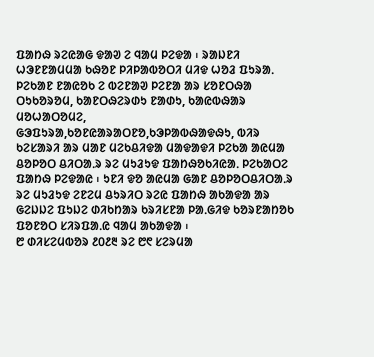ᱯᱟᱴᱷ ᱨᱮᱭᱟᱜ ᱫᱟᱣ ᱮ ᱧᱟᱢ ᱞᱮᱫᱟ ᱾ ᱨᱟᱡᱱᱤ ᱦᱳᱱᱱᱟᱢᱢᱟ ᱠᱷᱚᱱ ᱞᱤᱞᱟᱵᱚᱛᱤ ᱢᱤᱫ ᱦᱚᱲ ᱯᱩᱨᱟᱹ ᱞᱮᱠᱟᱱ ᱱᱟᱭᱚᱠ ᱮ ᱵᱮᱱᱟᱣ ᱞᱮᱱᱟ ᱟᱨ ᱥᱚᱱᱛᱷᱟ ᱛᱩᱠᱚᱨᱚᱢ, ᱠᱟᱱᱛᱷᱮᱨᱰᱩ ᱱᱟᱰᱩ, ᱠᱟᱭᱵᱷᱟᱨ ᱢᱚᱦᱟᱛᱚᱢᱮ, ᱜᱳᱯᱩᱨᱟ,ᱠᱚᱱᱭᱟᱨᱟᱛᱱᱚ,ᱠᱳᱞᱟᱵᱷᱟᱫᱷᱩ, ᱵᱤᱨ ᱠᱮᱥᱟᱨᱤ ᱟᱨ ᱢᱟᱱ ᱢᱮᱠᱪᱤᱫᱟ ᱢᱟᱫᱟᱫᱤ ᱞᱮᱠᱟ ᱟᱭᱢᱟ ᱪᱚᱞᱚᱛ ᱪᱤᱛᱟᱹᱨ ᱨᱮ ᱢᱩᱲᱩᱫ ᱯᱟᱴᱷᱚᱠᱤᱭᱟᱹ ᱞᱮᱠᱟᱛᱮ ᱯᱟᱴᱷ ᱞᱮᱫᱟᱭ ᱾ ᱩᱱᱤ ᱫᱚ ᱟᱭᱢᱟ ᱜᱟᱱ ᱪᱚᱞᱚᱛᱪᱤᱛᱟᱹᱨ ᱨᱮ ᱢᱩᱲᱩᱫ ᱮᱱᱮᱢ ᱪᱩᱨᱤᱛ ᱨᱮᱭ ᱯᱟᱴᱷ ᱟᱠᱟᱫᱟ ᱟᱨ ᱜᱮᱡᱡᱮ ᱯᱩᱡᱮ ᱰᱤᱠᱴᱟᱨ ᱠᱨᱤᱥᱱᱟ ᱞᱟᱹᱜᱤᱫ ᱠᱚᱨᱱᱟᱴᱚᱠ ᱯᱚᱱᱚᱛ ᱥᱤᱨᱯᱟᱹᱭ ᱧᱟᱢ ᱟᱠᱟᱫᱟ ᱾
᱘ ᱰᱤᱥᱮᱢᱵᱚᱨ ᱒᱐᱒᱓ ᱨᱮ ᱘᱖ ᱥᱮᱨᱢᱟ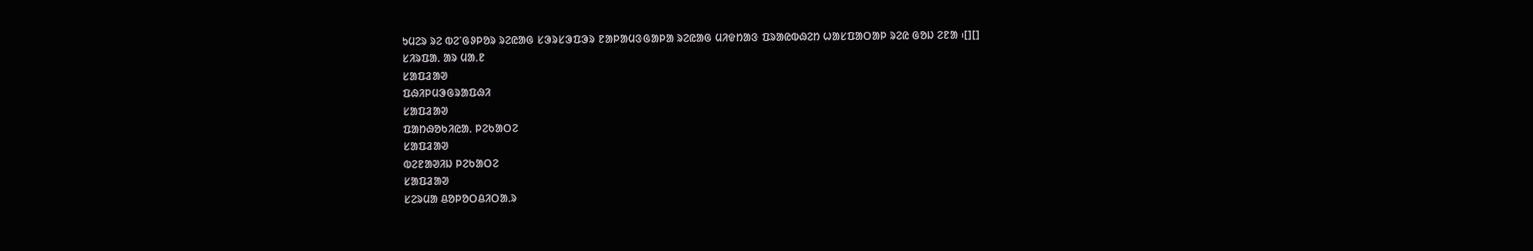ᱩᱢᱮᱨ ᱨᱮ ᱵᱮᱸᱜᱽᱞᱚᱨ ᱨᱮᱭᱟᱜ ᱥᱳᱨᱥᱳᱯᱳᱨ ᱱᱟᱞᱟᱢᱝᱜᱟᱞᱟ ᱨᱮᱭᱟᱜ ᱢᱤᱫᱴᱟᱝ ᱯᱨᱟᱭᱵᱷᱮᱴ ᱦᱟᱥᱯᱟᱛᱟᱞ ᱨᱮᱭ ᱜᱚᱡ ᱮᱱᱟ ᱾[][]
ᱥᱤᱨᱯᱟᱹ ᱟᱨ ᱢᱟᱹᱱ
ᱥᱟᱯᱲᱟᱣ
ᱯᱷᱤᱞᱢᱳᱜᱨᱟᱯᱷᱤ
ᱥᱟᱯᱲᱟᱣ
ᱯᱟᱴᱷᱚᱠᱤᱭᱟᱹ ᱞᱮᱠᱟᱛᱮ
ᱥᱟᱯᱲᱟᱣ
ᱵᱮᱱᱟᱣᱤᱡ ᱞᱮᱠᱟᱛᱮ
ᱥᱟᱯᱲᱟᱣ
ᱥᱮᱨᱢᱟ ᱪᱚᱞᱚᱛᱪᱤᱛᱟᱹᱨ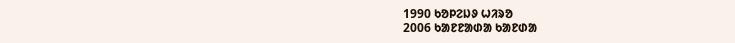1990 ᱠᱚᱞᱮᱡᱽ ᱦᱤᱨᱚ
2006 ᱠᱟᱱᱱᱟᱰᱟ ᱠᱟᱱᱰᱟ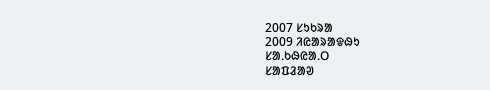2007 ᱥᱩᱠᱨᱟ
2009 ᱤᱭᱟᱨᱟᱫᱷᱩ
ᱥᱟᱹᱠᱷᱭᱟᱹᱛ
ᱥᱟᱯᱲᱟᱣ